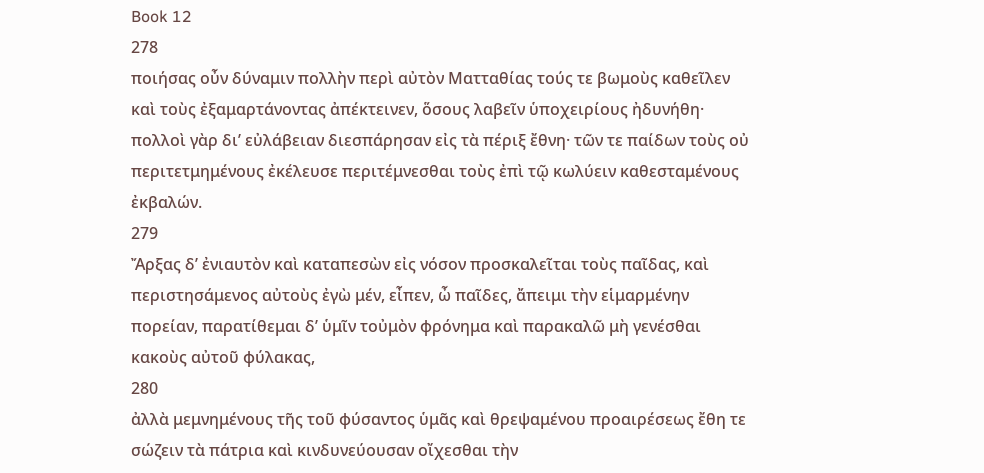Book 12
278
ποιήσας οὖν δύναμιν πολλὴν περὶ αὐτὸν Ματταθίας τούς τε βωμοὺς καθεῖλεν καὶ τοὺς ἐξαμαρτάνοντας ἀπέκτεινεν, ὅσους λαβεῖν ὑποχειρίους ἠδυνήθη· πολλοὶ γὰρ διʼ εὐλάβειαν διεσπάρησαν εἰς τὰ πέριξ ἔθνη· τῶν τε παίδων τοὺς οὐ περιτετμημένους ἐκέλευσε περιτέμνεσθαι τοὺς ἐπὶ τῷ κωλύειν καθεσταμένους ἐκβαλών.
279
Ἄρξας δʼ ἐνιαυτὸν καὶ καταπεσὼν εἰς νόσον προσκαλεῖται τοὺς παῖδας, καὶ περιστησάμενος αὐτοὺς ἐγὼ μέν, εἶπεν, ὦ παῖδες, ἄπειμι τὴν εἱμαρμένην πορείαν, παρατίθεμαι δʼ ὑμῖν τοὐμὸν φρόνημα καὶ παρακαλῶ μὴ γενέσθαι κακοὺς αὐτοῦ φύλακας,
280
ἀλλὰ μεμνημένους τῆς τοῦ φύσαντος ὑμᾶς καὶ θρεψαμένου προαιρέσεως ἔθη τε σώζειν τὰ πάτρια καὶ κινδυνεύουσαν οἴχεσθαι τὴν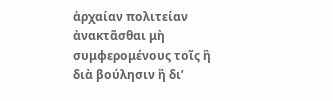ἀρχαίαν πολιτείαν ἀνακτᾶσθαι μὴ συμφερομένους τοῖς ἢ διὰ βούλησιν ἢ διʼ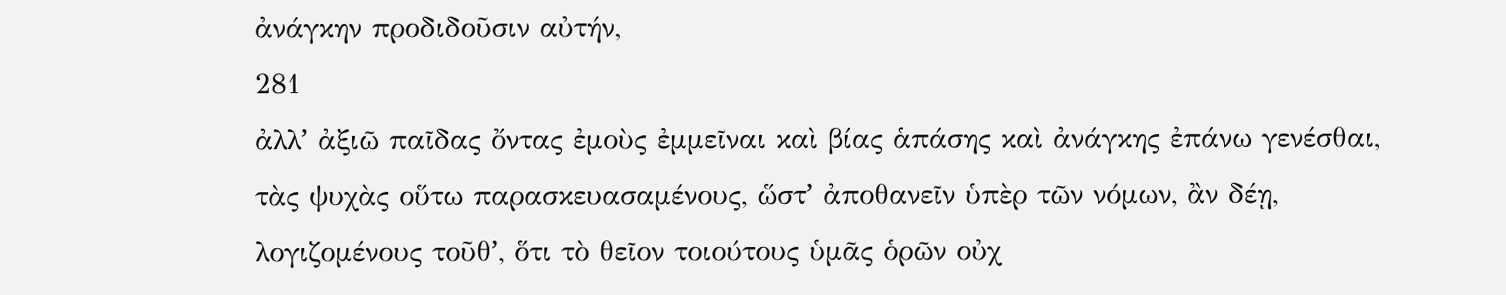ἀνάγκην προδιδοῦσιν αὐτήν,
281
ἀλλʼ ἀξιῶ παῖδας ὄντας ἐμοὺς ἐμμεῖναι καὶ βίας ἁπάσης καὶ ἀνάγκης ἐπάνω γενέσθαι, τὰς ψυχὰς οὕτω παρασκευασαμένους, ὥστʼ ἀποθανεῖν ὑπὲρ τῶν νόμων, ἂν δέῃ, λογιζομένους τοῦθʼ, ὅτι τὸ θεῖον τοιούτους ὑμᾶς ὁρῶν οὐχ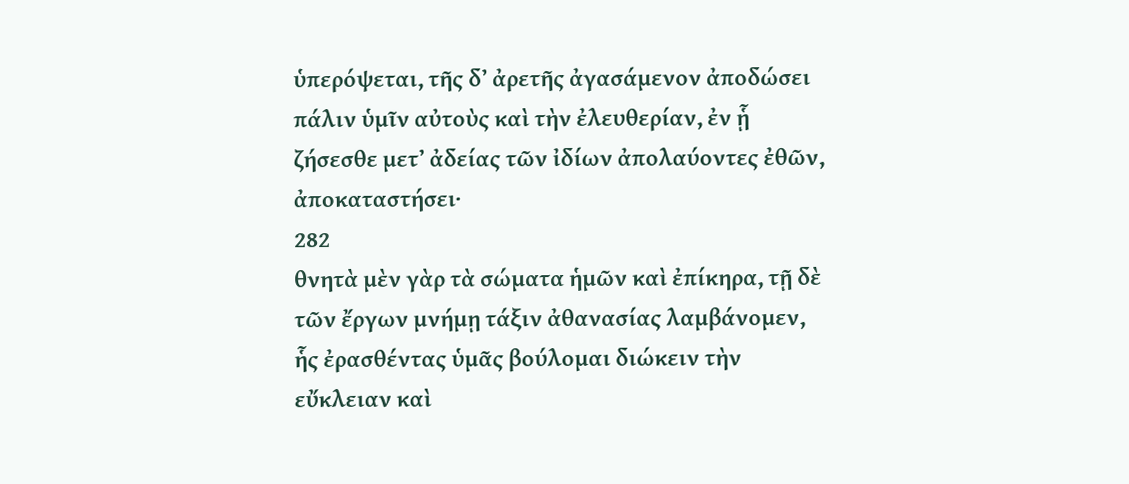ὑπερόψεται, τῆς δʼ ἀρετῆς ἀγασάμενον ἀποδώσει πάλιν ὑμῖν αὐτοὺς καὶ τὴν ἐλευθερίαν, ἐν ᾗ ζήσεσθε μετʼ ἀδείας τῶν ἰδίων ἀπολαύοντες ἐθῶν, ἀποκαταστήσει·
282
θνητὰ μὲν γὰρ τὰ σώματα ἡμῶν καὶ ἐπίκηρα, τῇ δὲ τῶν ἔργων μνήμῃ τάξιν ἀθανασίας λαμβάνομεν, ἧς ἐρασθέντας ὑμᾶς βούλομαι διώκειν τὴν εὔκλειαν καὶ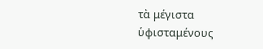τὰ μέγιστα ὑφισταμένους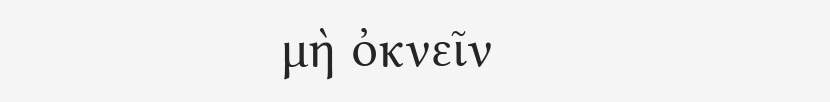μὴ ὀκνεῖν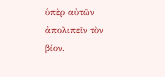ὑπὲρ αὐτῶν ἀπολιπεῖν τὸν βίον.